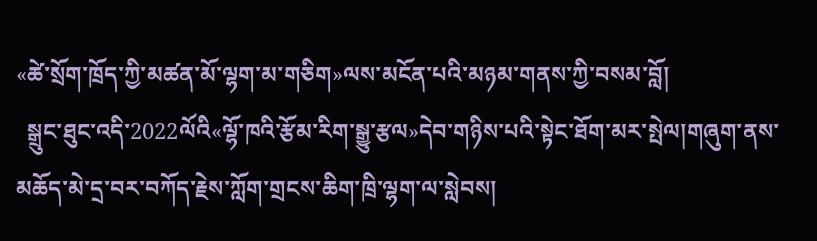«ཚེ་སྲོག་ཁྲོད་ཀྱི་མཚན་མོ་ལྷག་མ་གཅིག»ལས་མངོན་པའི་མཉམ་གནས་ཀྱི་བསམ་བློ།
  སྒྲུང་ཐུང་འདི་2022ལོའི«ལྷོ་ཁའི་རྩོམ་རིག་སྒྱུ་རྩལ»དེབ་གཉིས་པའི་སྟེང་ཐོག་མར་སྤེལ།གཞུག་ནས་མཆོད་མེ་དྲ་བར་བཀོད་རྗེས་ཀློག་གྲངས་ཆིག་ཁྲི་ལྷག་ལ་སླེབས།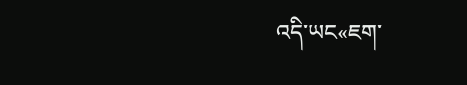འདི་ཡང«ཇག་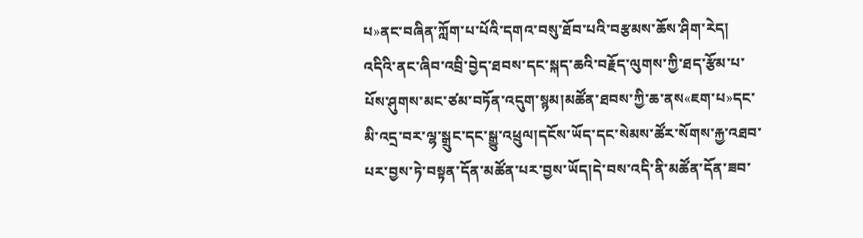པ»ནང་བཞིན་ཀློག་པ་པོའི་དགའ་བསུ་ཐོབ་པའི་བརྩམས་ཆོས་ཤིག་རེད། འདིའི་ནང་ཞིབ་འབྲི་བྱེད་ཐབས་དང་སྐད་ཆའི་བརྗོད་ལུགས་ཀྱི་ཐད་རྩོམ་པ་པོས་ཤུགས་མང་ཙམ་བཏོན་འདུག་སྙམ།མཚོན་ཐབས་ཀྱི་ཆ་ནས«ཇག་པ»དང་མི་འདྲ་བར་ལྷ་སྒྲུང་དང་སྒྱུ་འཕྲུལ།དངོས་ཡོད་དང་སེམས་ཚོར་སོགས་རྐྱ་འཐབ་པར་བྱས་ཏེ་བསྟན་དོན་མཚོན་པར་བྱས་ཡོད།དེ་བས་འདི་ནི་མཚོན་དོན་ཟབ་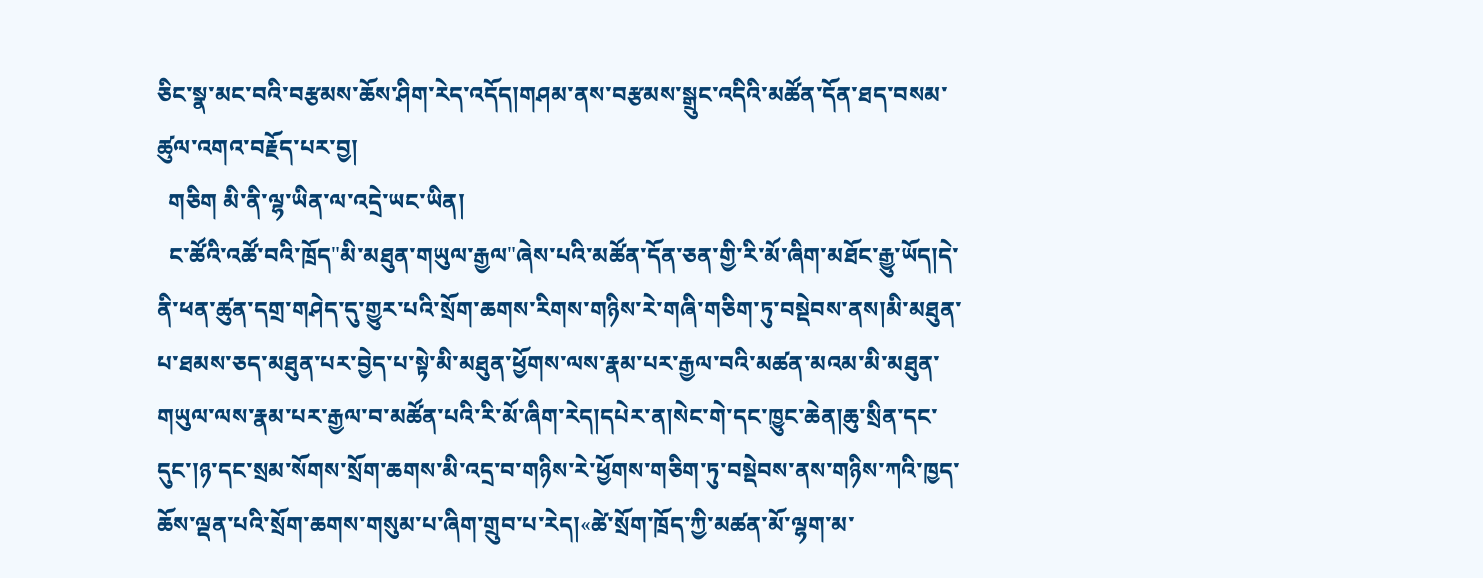ཅིང་སྣ་མང་བའི་བརྩམས་ཆོས་ཤིག་རེད་འདོད།གཤམ་ནས་བརྩམས་སྒྲུང་འདིའི་མཚོན་དོན་ཐད་བསམ་ཚུལ་འགའ་བརྗོད་པར་བྱ།
  གཅིག མི་ནི་ལྷ་ཡིན་ལ་འདྲེ་ཡང་ཡིན།
  ང་ཚོའི་འཚོ་བའི་ཁྲོད"མི་མཐུན་གཡུལ་རྒྱལ"ཞེས་པའི་མཚོན་དོན་ཅན་གྱི་རི་མོ་ཞིག་མཐོང་རྒྱུ་ཡོད།དེ་ནི་ཕན་ཚུན་དགྲ་གཤེད་དུ་གྱུར་པའི་སྲོག་ཆགས་རིགས་གཉིས་རེ་གཞི་གཅིག་ཏུ་བསྡེབས་ནས།མི་མཐུན་པ་ཐམས་ཅད་མཐུན་པར་བྱེད་པ་སྟེ་མི་མཐུན་ཕྱོགས་ལས་རྣམ་པར་རྒྱལ་བའི་མཚན་མའམ་མི་མཐུན་གཡུལ་ལས་རྣམ་པར་རྒྱལ་བ་མཚོན་པའི་རི་མོ་ཞིག་རེད།དཔེར་ན།སེང་གེ་དང་ཁྱུང་ཆེན།ཆུ་སྲིན་དང་དུང་།ཉ་དང་སྲམ་སོགས་སྲོག་ཆགས་མི་འདྲ་བ་གཉིས་རེ་ཕྱོགས་གཅིག་ཏུ་བསྡེབས་ནས་གཉིས་ཀའི་ཁྱད་ཆོས་ལྡན་པའི་སྲོག་ཆགས་གསུམ་པ་ཞིག་གྲུབ་པ་རེད།«ཚེ་སྲོག་ཁྲོད་ཀྱི་མཚན་མོ་ལྷག་མ་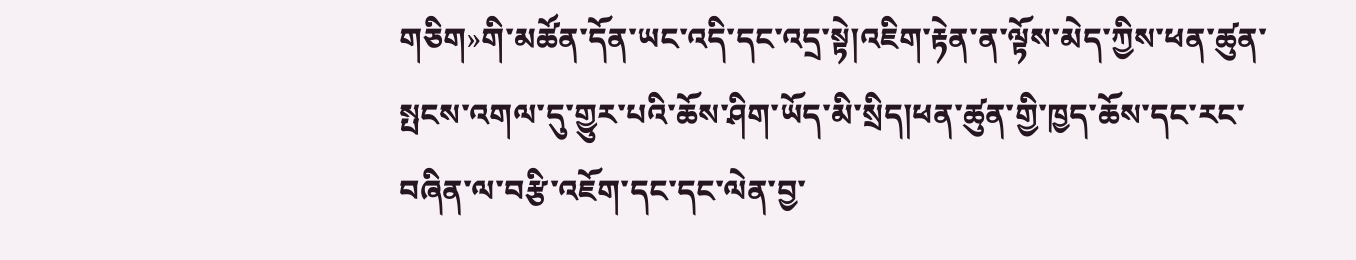གཅིག»གི་མཚོན་དོན་ཡང་འདི་དང་འདྲ་སྟེ།འཇིག་རྟེན་ན་ལྟོས་མེད་ཀྱིས་ཕན་ཚུན་སྤངས་འགལ་དུ་གྱུར་པའི་ཆོས་ཤིག་ཡོད་མི་སྲིད།ཕན་ཚུན་གྱི་ཁྱད་ཆོས་དང་རང་བཞིན་ལ་བརྩི་འཇོག་དང་དང་ལེན་བྱ་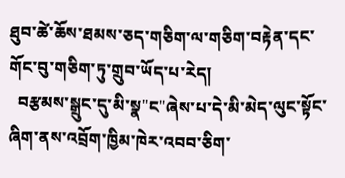ཐུབ་ཚེ་ཆོས་ཐམས་ཅད་གཅིག་ལ་གཅིག་བརྟེན་དང་གོང་བུ་གཅིག་ཏུ་གྲུབ་ཡོད་པ་རེད།
  བརྩམས་སྒྲུང་དུ་མི་སྣ"ང"ཞེས་པ་དེ་མི་མེད་ལུང་སྟོང་ཞིག་ནས་འབྲོག་ཁྱིམ་ཁེར་འབབ་ཅིག་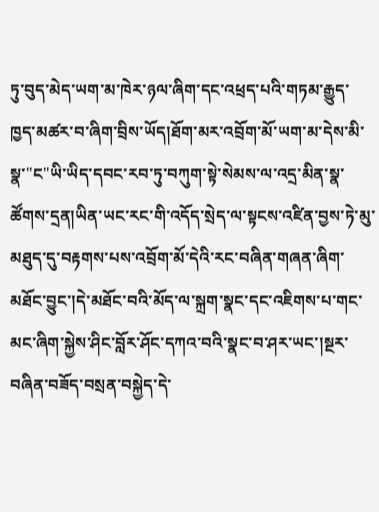ཏུ་བུད་མེད་ཡག་མ་ཁེར་ཉལ་ཞིག་དང་འཕྲད་པའི་གཏམ་རྒྱུད་ཁྱད་མཚར་བ་ཞིག་བྲིས་ཡོད།ཐོག་མར་འབྲོག་མོ་ཡག་མ་དེས་མི་སྣ་"ང"ཡི་ཡིད་དབང་རབ་ཏུ་བཀུག་སྟེ་སེམས་ལ་འདྲ་མིན་སྣ་ཚོགས་དྲན།ཡིན་ཡང་རང་གི་འདོད་སྲེད་ལ་སྟངས་འཛིན་བྱས་ཏེ་མུ་མཐུད་དུ་བརྟགས་པས་འབྲོག་མོ་དེའི་རང་བཞིན་གཞན་ཞིག་མཐོང་བྱུང་།དེ་མཐོང་བའི་མོད་ལ་སྐྲག་སྣང་དང་འཇིགས་པ་གང་མང་ཞིག་སྐྱེས་ཤིང་བློར་ཤོང་དཀའ་བའི་སྣང་བ་ཤར་ཡང་།སྔར་བཞིན་བཟོད་བསྲན་བསྐྱེད་དེ་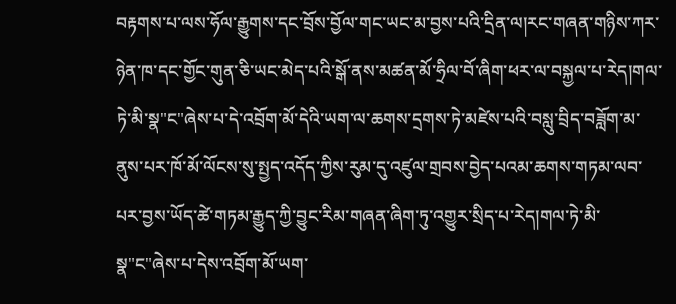བརྟགས་པ་ལས་ཧོལ་རྒྱུགས་དང་བྲོས་བྱོལ་གང་ཡང་མ་བྱས་པའི་དྲིན་ལ།རང་གཞན་གཉིས་ཀར་ཉེན་ཁ་དང་གྱོང་གུན་ཅི་ཡང་མེད་པའི་སྒོ་ནས་མཚན་མོ་ཧྲིལ་བོ་ཞིག་ཕར་ལ་བསྐྱལ་པ་རེད།གལ་ཏེ་མི་སྣ"ང"ཞེས་པ་དེ་འབྲོག་མོ་དེའི་ཡག་ལ་ཆགས་དྲགས་ཏེ་མཛེས་པའི་བསླུ་བྲིད་བཟློག་མ་ནུས་པར་ཁོ་མོ་ལོངས་སུ་སྤྱད་འདོད་ཀྱིས་རུམ་དུ་འཛུལ་གྲབས་བྱེད་པའམ་ཆགས་གཏམ་ལབ་པར་བྱས་ཡོད་ཚེ་གཏམ་རྒྱུད་ཀྱི་བྱུང་རིམ་གཞན་ཞིག་ཏུ་འགྱུར་སྲིད་པ་རེད།གལ་ཏེ་མི་སྣ"ང"ཞེས་པ་དེས་འབྲོག་མོ་ཡག་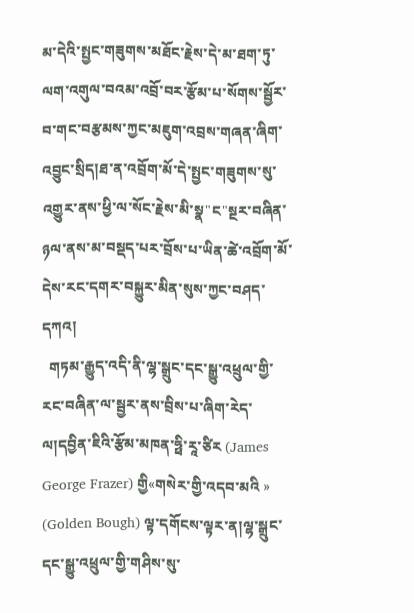མ་དེའི་སྤྱང་གཟུགས་མཐོང་རྗེས་དེ་མ་ཐག་ཏུ་ལག་འགུལ་བའམ་འབྲོ་བར་རྩོམ་པ་སོགས་སྦྱོར་བ་གང་བརྩམས་ཀྱང་མཇུག་འབྲས་གཞན་ཞིག་འབྱུང་སྲིད།ཐ་ན་འབྲོག་མོ་དེ་སྤྱང་གཟུགས་སུ་འགྱུར་ནས་ཕྱི་ལ་སོང་རྗེས་མི་སྣ"ང"སྔར་བཞིན་ཉལ་ནས་མ་བསྡད་པར་བྲོས་པ་ཡིན་ཚེ་འབྲོག་མོ་དེས་རང་དགར་བསྐྱུར་མིན་སུས་ཀྱང་བཤད་དཀའ།
  གཏམ་རྒྱུད་འདི་ནི་ལྷ་སྒྲུང་དང་སྒྱུ་འཕྲུལ་གྱི་རང་བཞིན་ལ་སྦྱར་ནས་བྲིས་པ་ཞིག་རེད་ལ།དབྱིན་ཇིའི་རྩོམ་མཁན་ཧྥི་རཱ་ཙིར (James George Frazer) གྱི«གསེར་གྱི་འདབ་མའི » (Golden Bough) ལྟ་དགོངས་ལྟར་ན།ལྷ་སྒྲུང་དང་སྒྱུ་འཕྲུལ་གྱི་གཤིས་སུ་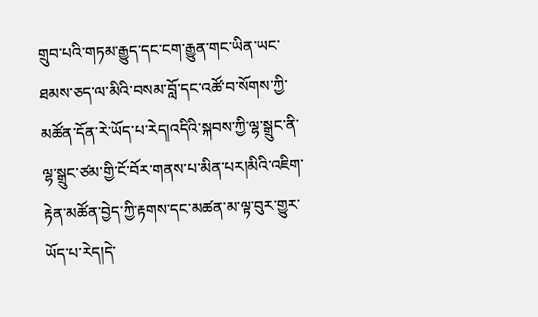གྲུབ་པའི་གཏམ་རྒྱུད་དང་ངག་རྒྱུན་གང་ཡིན་ཡང་ཐམས་ཅད་ལ་མིའི་བསམ་བློ་དང་འཚོ་བ་སོགས་ཀྱི་མཚོན་དོན་རེ་ཡོད་པ་རེད།འདིའི་སྐབས་ཀྱི་ལྷ་སྒྲུང་ནི་ལྷ་སྒྲུང་ཙམ་གྱི་ངོ་བོར་གནས་པ་མིན་པར།མིའི་འཇིག་རྟེན་མཚོན་བྱེད་ཀྱི་རྟགས་དང་མཚན་མ་ལྟ་བུར་གྱུར་ཡོད་པ་རེད།དེ་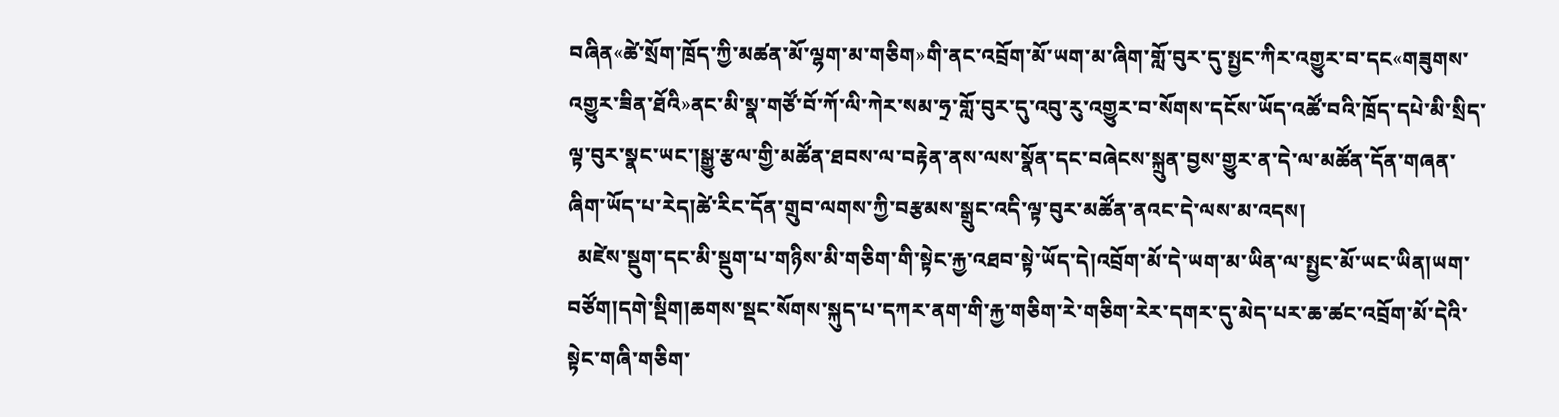བཞིན«ཚེ་སྲོག་ཁྲོད་ཀྱི་མཚན་མོ་ལྷག་མ་གཅིག»གི་ནང་འབྲོག་མོ་ཡག་མ་ཞིག་གློ་བུར་དུ་སྤྱང་ཀིར་འགྱུར་བ་དང«གཟུགས་འགྱུར་ཟིན་ཐོའི»ནང་མི་སྣ་གཙོ་བོ་ཀོ་ལི་ཀེར་སམ་ཧྲ་གློ་བུར་དུ་འབུ་རུ་འགྱུར་བ་སོགས་དངོས་ཡོད་འཚོ་བའི་ཁྲོད་དཔེ་མི་སྲིད་ལྟ་བུར་སྣང་ཡང་།སྒྱུ་རྩལ་གྱི་མཚོན་ཐབས་ལ་བརྟེན་ནས་ལས་སྣོན་དང་བཞེངས་སྐྲུན་བྱས་གྱུར་ན་དེ་ལ་མཚོན་དོན་གཞན་ཞིག་ཡོད་པ་རེད།ཚེ་རིང་དོན་གྲུབ་ལགས་ཀྱི་བརྩམས་སྒྲུང་འདི་ལྟ་བུར་མཚོན་ནའང་དེ་ལས་མ་འདས།
  མཛེས་སྡུག་དང་མི་སྡུག་པ་གཉིས་མི་གཅིག་གི་སྟེང་རྐྱ་འཐབ་སྟེ་ཡོད་དེ།འབྲོག་མོ་དེ་ཡག་མ་ཡིན་ལ་སྤྱང་མོ་ཡང་ཡིན།ཡག་བཙོག།དགེ་སྡིག།ཆགས་སྡང་སོགས་སྐུད་པ་དཀར་ནག་གི་རྐྱ་གཅིག་རེ་གཅིག་རེར་དགར་དུ་མེད་པར་ཆ་ཚང་འབྲོག་མོ་དེའི་སྟེང་གཞི་གཅིག་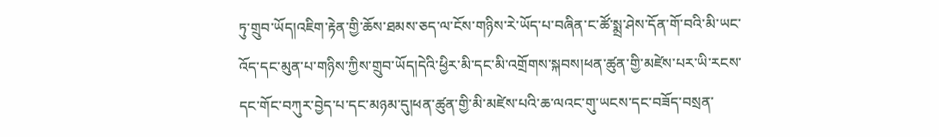ཏུ་གྲུབ་ཡོད།འཇིག་རྟེན་གྱི་ཆོས་ཐམས་ཅད་ལ་ངོས་གཉིས་རེ་ཡོད་པ་བཞིན་ང་ཚོ་སྨྲ་ཤེས་དོན་གོ་བའི་མི་ཡང་འོད་དང་མུན་པ་གཉིས་ཀྱིས་གྲུབ་ཡོད།དེའི་ཕྱིར་མི་དང་མི་འགྲོགས་སྐབས།ཕན་ཚུན་གྱི་མཛེས་པར་ཡི་རངས་དང་གོང་བཀུར་བྱེད་པ་དང་མཉམ་དུ།ཕན་ཚུན་གྱི་མི་མཛེས་པའི་ཆ་ལའང་གུ་ཡངས་དང་བཟོད་བསྲན་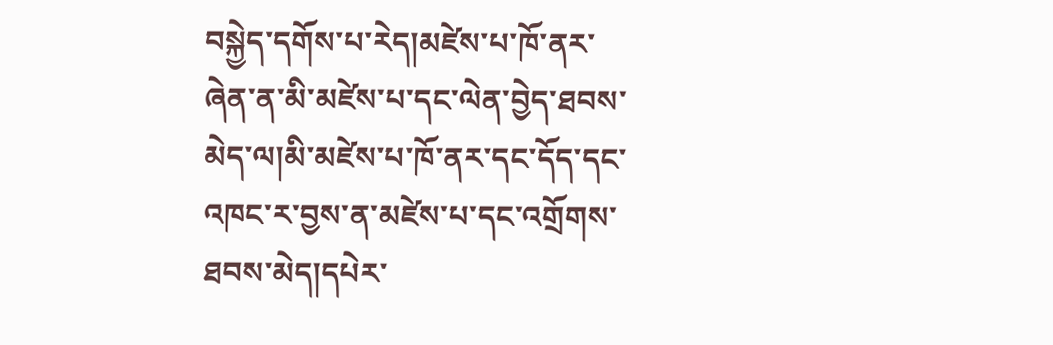བསྐྱེད་དགོས་པ་རེད།མཛེས་པ་ཁོ་ནར་ཞེན་ན་མི་མཛེས་པ་དང་ལེན་བྱེད་ཐབས་མེད་ལ།མི་མཛེས་པ་ཁོ་ནར་དང་དོད་དང་འཁང་ར་བྱས་ན་མཛེས་པ་དང་འགྲོགས་ཐབས་མེད།དཔེར་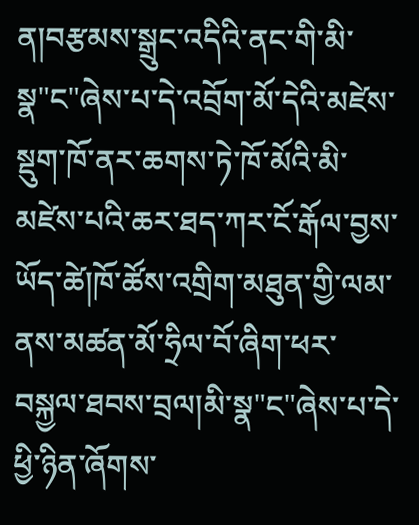ན།བརྩམས་སྒྲུང་འདིའི་ནང་གི་མི་སྣ"ང"ཞེས་པ་དེ་འབྲོག་མོ་དེའི་མཛེས་སྡུག་ཁོ་ནར་ཆགས་ཏེ་ཁོ་མོའི་མི་མཛེས་པའི་ཆར་ཐད་ཀར་ངོ་རྒོལ་བྱས་ཡོད་ཚེ།ཁོ་ཚོས་འགྲིག་མཐུན་གྱི་ལམ་ནས་མཚན་མོ་ཧྲིལ་བོ་ཞིག་ཕར་བསྐྱལ་ཐབས་བྲལ།མི་སྣ"ང"ཞེས་པ་དེ་ཕྱི་ཉིན་ཞོགས་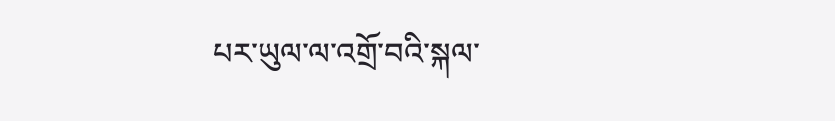པར་ཡུལ་ལ་འགྲོ་བའི་སྐལ་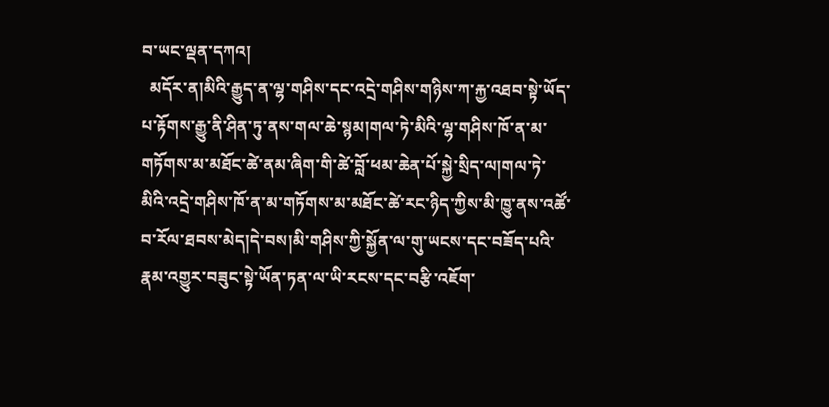བ་ཡང་ལྡན་དཀའ།
  མདོར་ན།མིའི་རྒྱུད་ན་ལྷ་གཤིས་དང་འདྲེ་གཤིས་གཉིས་ཀ་རྐྱ་འཐབ་སྟེ་ཡོད་པ་རྟོགས་རྒྱུ་ནི་ཤིན་ཏུ་ནས་གལ་ཆེ་སྙམ།གལ་ཏེ་མིའི་ལྷ་གཤིས་ཁོ་ན་མ་གཏོགས་མ་མཐོང་ཚེ་ནམ་ཞིག་གི་ཚེ་བློ་ཕམ་ཆེན་པོ་སྐྱེ་སྲིད་ལ།གལ་ཏེ་མིའི་འདྲེ་གཤིས་ཁོ་ན་མ་གཏོགས་མ་མཐོང་ཚེ་རང་ཉིད་ཀྱིས་མི་ཁྱུ་ནས་འཚོ་བ་རོལ་ཐབས་མེད།དེ་བས།མི་གཤིས་ཀྱི་སྐྱོན་ལ་གུ་ཡངས་དང་བཟོད་པའི་རྣམ་འགྱུར་བཟུང་སྟེ་ཡོན་ཏན་ལ་ཡི་རངས་དང་བརྩི་འཇོག་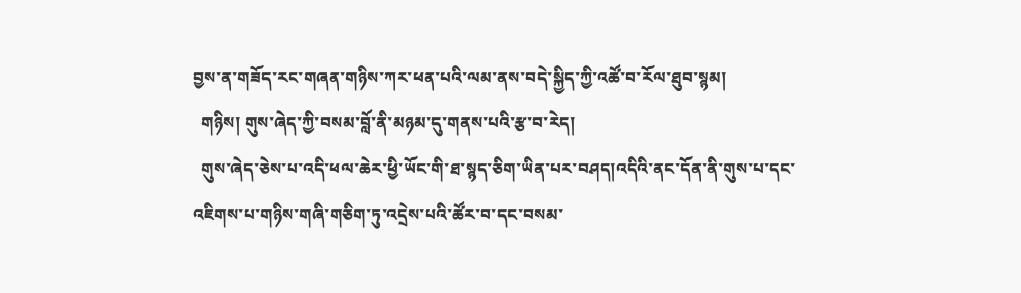བྱས་ན་གཟོད་རང་གཞན་གཉིས་ཀར་ཕན་པའི་ལམ་ནས་བདེ་སྐྱིད་ཀྱི་འཚོ་བ་རོལ་ཐུབ་སྙམ།
  གཉིས། གུས་ཞེད་ཀྱི་བསམ་བློ་ནི་མཉམ་དུ་གནས་པའི་རྩ་བ་རེད།
  གུས་ཞེད་ཅེས་པ་འདི་ཕལ་ཆེར་ཕྱི་ཡོང་གི་ཐ་སྙད་ཅིག་ཡིན་པར་བཤད།འདིའི་ནང་དོན་ནི་གུས་པ་དང་འཇིགས་པ་གཉིས་གཞི་གཅིག་ཏུ་འདྲེས་པའི་ཚོར་བ་དང་བསམ་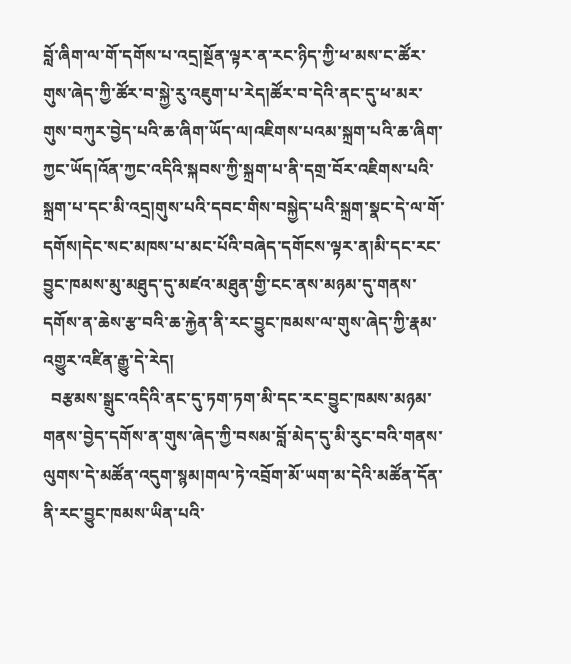བློ་ཞིག་ལ་གོ་དགོས་པ་འདྲ།སྔོན་ལྟར་ན་རང་ཉིད་ཀྱི་ཕ་མས་ང་ཚོར་གུས་ཞེད་ཀྱི་ཚོར་བ་སྐྱེ་རུ་འཇུག་པ་རེད།ཚོར་བ་དེའི་ནང་དུ་ཕ་མར་གུས་བཀུར་བྱེད་པའི་ཆ་ཞིག་ཡོད་ལ།འཇིགས་པའམ་སྐྲག་པའི་ཆ་ཞིག་ཀྱང་ཡོད།འོན་ཀྱང་འདིའི་སྐབས་ཀྱི་སྐྲག་པ་ནི་དགྲ་བོར་འཇིགས་པའི་སྐྲག་པ་དང་མི་འདྲ།གུས་པའི་དབང་གིས་བསྐྱེད་པའི་སྐྲག་སྣང་དེ་ལ་གོ་དགོས།དེང་སང་མཁས་པ་མང་པོའི་བཞེད་དགོངས་ལྟར་ན།མི་དང་རང་བྱུང་ཁམས་མུ་མཐུད་དུ་མཛའ་མཐུན་གྱི་ངང་ནས་མཉམ་དུ་གནས་དགོས་ན་ཆེས་རྩ་བའི་ཆ་རྐྱེན་ནི་རང་བྱུང་ཁམས་ལ་གུས་ཞེད་ཀྱི་རྣམ་འགྱུར་འཛིན་རྒྱུ་དེ་རེད།
  བརྩམས་སྒྲུང་འདིའི་ནང་དུ་ཏག་ཏག་མི་དང་རང་བྱུང་ཁམས་མཉམ་གནས་བྱེད་དགོས་ན་གུས་ཞེད་ཀྱི་བསམ་བློ་མེད་དུ་མི་རུང་བའི་གནས་ལུགས་དེ་མཚོན་འདུག་སྙམ།གལ་ཏེ་འབྲོག་མོ་ཡག་མ་དེའི་མཚོན་དོན་ནི་རང་བྱུང་ཁམས་ཡིན་པའི་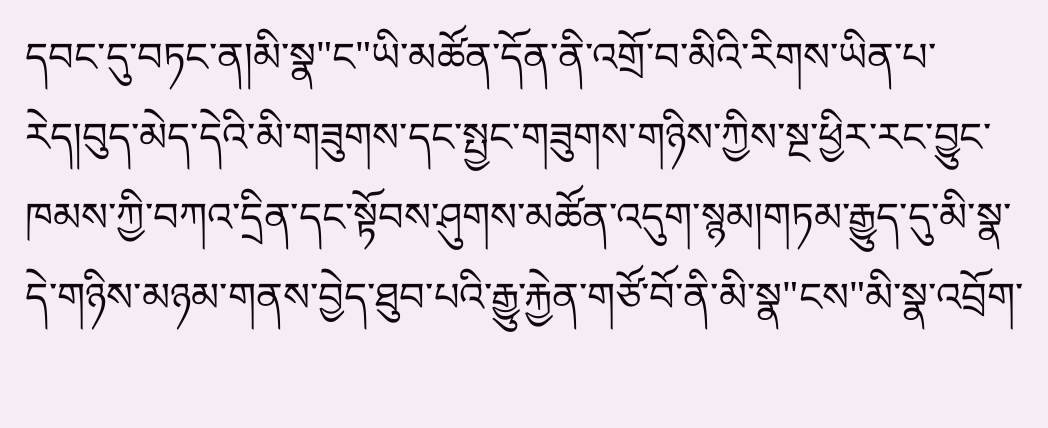དབང་དུ་བཏང་ན།མི་སྣ"ང"ཡི་མཚོན་དོན་ནི་འགྲོ་བ་མིའི་རིགས་ཡིན་པ་རེད།བུད་མེད་དེའི་མི་གཟུགས་དང་སྤྱང་གཟུགས་གཉིས་ཀྱིས་སྔ་ཕྱིར་རང་བྱུང་ཁམས་ཀྱི་བཀའ་དྲིན་དང་སྟོབས་ཤུགས་མཚོན་འདུག་སྙམ།གཏམ་རྒྱུད་དུ་མི་སྣ་དེ་གཉིས་མཉམ་གནས་བྱེད་ཐུབ་པའི་རྒྱུ་རྐྱེན་གཙོ་བོ་ནི་མི་སྣ"ངས"མི་སྣ་འབྲོག་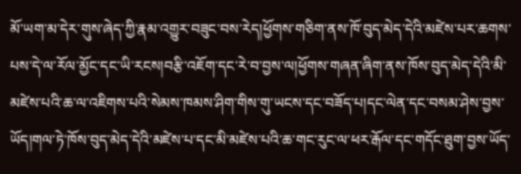མོ་ཡག་མ་དེར་གུས་ཞེད་ཀྱི་རྣམ་འགྱུར་བཟུང་བས་རེད།ཕྱོགས་གཅིག་ནས་ཁོ་བུད་མེད་དེའི་མཛེས་པར་ཆགས་པས་དེ་ལ་རོལ་མྱོང་དང་ཡི་རངས།བརྩི་འཇོག་དང་རེ་བ་བྱས་ལ།ཕྱོགས་གཞན་ཞིག་ནས་ཁོས་བུད་མེད་དེའི་མི་མཛེས་པའི་ཆ་ལ་འཇིགས་པའི་སེམས་ཁམས་ཤིག་གིས་གུ་ཡངས་དང་བཟོད་པ།དང་ལེན་དང་བསམ་ཤེས་བྱས་ཡོད།གལ་ཏེ་ཁོས་བུད་མེད་དེའི་མཛེས་པ་དང་མི་མཛེས་པའི་ཆ་གང་རུང་ལ་ཕར་རྒོལ་དང་གདོང་ཐུག་བྱས་ཡོད་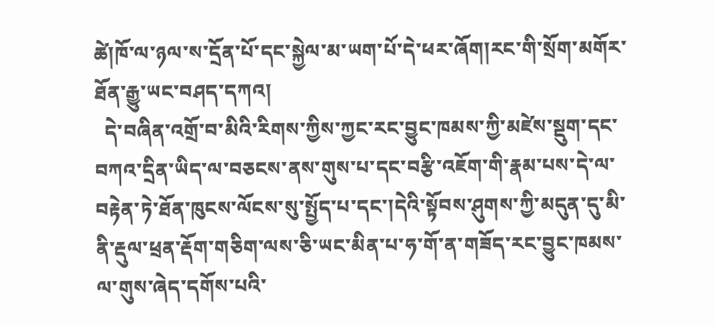ཚེ།ཁོ་ལ་ཉལ་ས་དྲོན་པོ་དང་སྐྱེལ་མ་ཡག་པོ་དེ་ཕར་ཞོག།རང་གི་སྲོག་མགོར་ཐོན་རྒྱུ་ཡང་བཤད་དཀའ།
  དེ་བཞིན་འགྲོ་བ་མིའི་རིགས་ཀྱིས་ཀྱང་རང་བྱུང་ཁམས་ཀྱི་མཛེས་སྡུག་དང་བཀའ་དྲིན་ཡིད་ལ་བཅངས་ནས་གུས་པ་དང་བརྩི་འཇོག་གི་རྣམ་པས་དེ་ལ་བརྟེན་ཏེ་ཐོན་ཁུངས་ལོངས་སུ་སྤྱོད་པ་དང་།དེའི་སྟོབས་ཤུགས་ཀྱི་མདུན་དུ་མི་ནི་རྡུལ་ཕྲན་རྡོག་གཅིག་ལས་ཅི་ཡང་མིན་པ་ཧ་གོ་ན་གཟོད་རང་བྱུང་ཁམས་ལ་གུས་ཞེད་དགོས་པའི་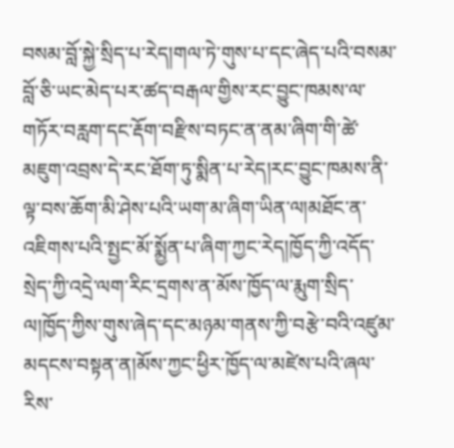བསམ་བློ་སྐྱེ་སྲིད་པ་རེད།གལ་ཏེ་གུས་པ་དང་ཞེད་པའི་བསམ་བློ་ཅི་ཡང་མེད་པར་ཚད་བརྒལ་གྱིས་རང་བྱུང་ཁམས་ལ་གཏོར་བརླག་དང་རྡོག་བརྫིས་བཏང་ན་ནམ་ཞིག་གི་ཚེ་མཇུག་འབྲས་དེ་རང་ཐོག་ཏུ་སྨིན་པ་རེད།རང་བྱུང་ཁམས་ནི་ལྟ་བས་ཆོག་མི་ཤེས་པའི་ཡག་མ་ཞིག་ཡིན་ལ།མཐོང་ན་འཇིགས་པའི་སྤྱང་མོ་སྨྱོན་པ་ཞིག་ཀྱང་རེད།ཁྱོད་ཀྱི་འདོད་སྲེད་ཀྱི་འདྲེ་ལག་རིང་དྲགས་ན་མོས་ཁྱོད་ལ་རྨུག་སྲིད་ལ།ཁྱོད་ཀྱིས་གུས་ཞེད་དང་མཉམ་གནས་ཀྱི་བརྩེ་བའི་འཛུམ་མདངས་བསྟན་ན།མོས་ཀྱང་ཕྱིར་ཁྱོད་ལ་མཛེས་པའི་ཞལ་རིས་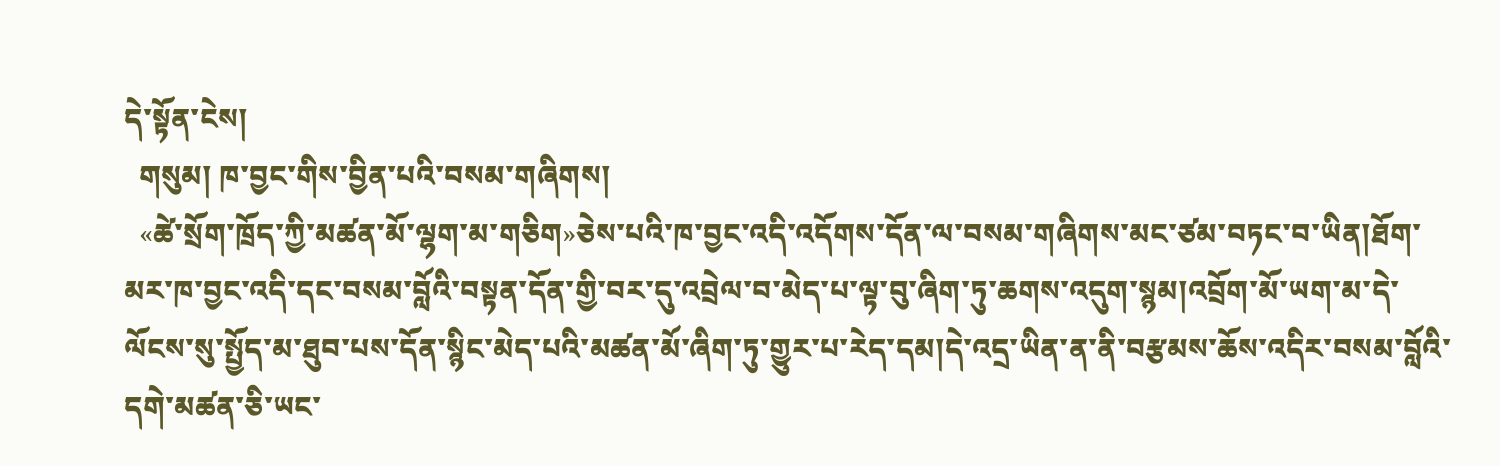དེ་སྟོན་ངེས།
  གསུམ། ཁ་བྱང་གིས་བྱིན་པའི་བསམ་གཞིགས།
  «ཚེ་སྲོག་ཁྲོད་ཀྱི་མཚན་མོ་ལྷག་མ་གཅིག»ཅེས་པའི་ཁ་བྱང་འདི་འདོགས་དོན་ལ་བསམ་གཞིགས་མང་ཙམ་བཏང་བ་ཡིན།ཐོག་མར་ཁ་བྱང་འདི་དང་བསམ་བློའི་བསྟན་དོན་གྱི་བར་དུ་འབྲེལ་བ་མེད་པ་ལྟ་བུ་ཞིག་ཏུ་ཆགས་འདུག་སྙམ།འབྲོག་མོ་ཡག་མ་དེ་ལོངས་སུ་སྤྱོད་མ་ཐུབ་པས་དོན་སྙིང་མེད་པའི་མཚན་མོ་ཞིག་ཏུ་གྱུར་པ་རེད་དམ།དེ་འདྲ་ཡིན་ན་ནི་བརྩམས་ཆོས་འདིར་བསམ་བློའི་དགེ་མཚན་ཅི་ཡང་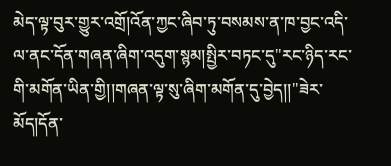མེད་ལྟ་བུར་གྱུར་འགྲོ།འོན་ཀྱང་ཞིབ་ཏུ་བསམས་ན་ཁ་བྱང་འདི་ལ་ནང་དོན་གཞན་ཞིག་འདུག་སྙམ།སྤྱིར་བཏང་དུ"རང་ཉིད་རང་གི་མགོན་ཡིན་གྱི།།གཞན་ལྟ་སུ་ཞིག་མགོན་དུ་བྱེད།།"ཟེར་མོད།དོན་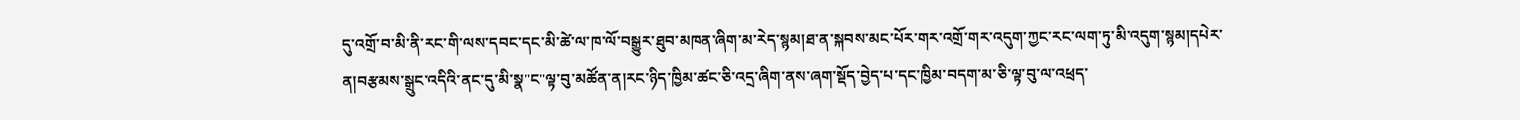དུ་འགྲོ་བ་མི་ནི་རང་གི་ལས་དབང་དང་མི་ཚེ་ལ་ཁ་ལོ་བསྒྱུར་ཐུབ་མཁན་ཞིག་མ་རེད་སྙམ།ཐ་ན་སྐབས་མང་པོར་གར་འགྲོ་གར་འདུག་ཀྱང་རང་ལག་ཏུ་མི་འདུག་སྙམ།དཔེར་ན།བརྩམས་སྒྲུང་འདིའི་ནང་དུ་མི་སྣ"ང"ལྟ་བུ་མཚོན་ན།རང་ཉིད་ཁྱིམ་ཚང་ཅི་འདྲ་ཞིག་ནས་ཞག་སྡོད་བྱེད་པ་དང་ཁྱིམ་བདག་མ་ཅི་ལྟ་བུ་ལ་འཕྲད་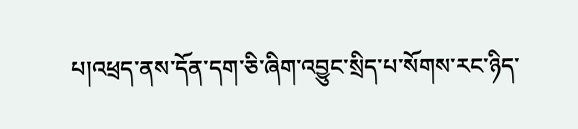པ།འཕྲད་ནས་དོན་དག་ཅི་ཞིག་འབྱུང་སྲིད་པ་སོགས་རང་ཉིད་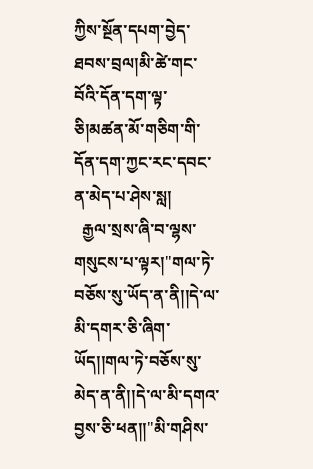ཀྱིས་སྔོན་དཔག་བྱེད་ཐབས་བྲལ།མི་ཚེ་གང་བོའི་དོན་དག་ལྟ་ཅི།མཚན་མོ་གཅིག་གི་དོན་དག་ཀྱང་རང་དབང་ན་མེད་པ་ཤེས་སླ།
  རྒྱལ་སྲས་ཞི་བ་ལྷས་གསུངས་པ་ལྟར།"གལ་ཏེ་བཅོས་སུ་ཡོད་ན་ནི།།དེ་ལ་མི་དགར་ཅི་ཞིག་ཡོད།།གལ་ཏེ་བཅོས་སུ་མེད་ན་ནི།།དེ་ལ་མི་དགའ་བྱས་ཅི་ཕན།།"མི་གཤིས་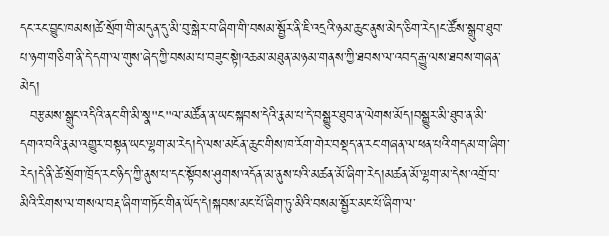དང་རང་བྱུང་ཁམས།ཚེ་སྲོག་གི་མདུན་དུ་མི་བུ་སྒེར་བ་ཞིག་གི་བསམ་སྦྱོར་ནི་ཇི་འདྲའི་ཉམ་ཆུང་ནུས་མེད་ཅིག་རེད།ང་ཚོས་སྒྲུབ་ཐུབ་པ་ཉག་གཅིག་ནི་དེ་དག་ལ་གུས་ཞེད་ཀྱི་བསམ་པ་བཟུང་སྟེ།འཆམ་མཐུན་མཉམ་གནས་ཀྱི་ཐབས་ལ་འབད་རྒྱུ་ལས་ཐབས་གཞན་མེད།
  བརྩམས་སྒྲུང་འདིའི་ནང་གི་མི་སྣ"ང"ལ་མཚོན་ན་ཡང་སྐབས་དེའི་རྣམ་པ་དེ་བསྒྱུར་ཐུབ་ན་ལེགས་མོད།བསྒྱུར་མི་ཐུབ་ན་མི་དགའ་བའི་རྣམ་འགྱུར་བསྟན་ཡང་ལྷག་མ་རེད།དེ་ལས་མངོན་ཆུང་གིས་ཁ་རོག་གེར་བསྡད་ན་རང་གཞན་ལ་ཕན་པའི་གདམ་ག་ཞིག་རེད།དེ་ནི་ཚེ་སྲོག་ཁྲོད་རང་ཉིད་ཀྱི་ནུས་པ་དང་སྟོབས་ཤུགས་འདོན་མ་ནུས་པའི་མཚན་མོ་ཞིག་རེད།མཚན་མོ་ལྷག་མ་དེས་འགྲོ་བ་མིའི་རིགས་ལ་གསལ་བརྡ་ཞིག་གཏོང་གིན་ཡོད་དེ།སྐབས་མང་པོ་ཞིག་ཏུ་མིའི་བསམ་སྦྱོར་མང་པོ་ཞིག་ལ་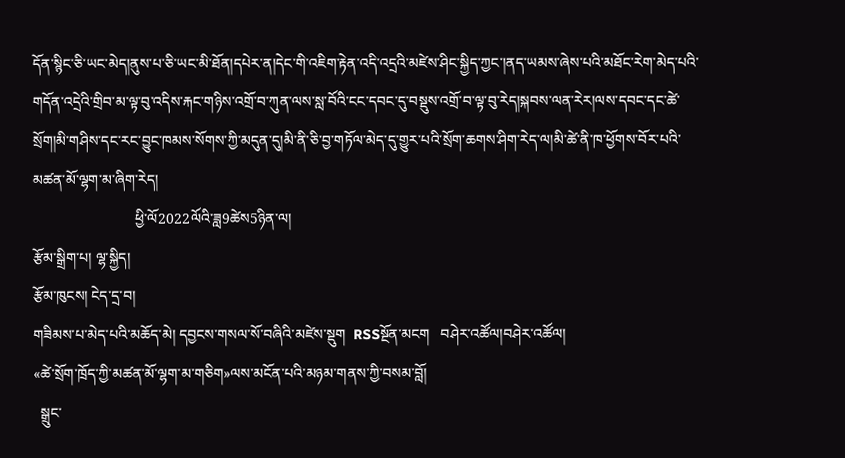དོན་སྙིང་ཅི་ཡང་མེད།ནུས་པ་ཅི་ཡང་མི་ཐོན།དཔེར་ན།དེང་གི་འཇིག་རྟེན་འདི་འདྲའི་མཛེས་ཤིང་སྐྱིད་ཀྱང་།ནད་ཡམས་ཞེས་པའི་མཐོང་རེག་མེད་པའི་གདོན་འདྲེའི་གྲིབ་མ་ལྟ་བུ་འདིས་རྐང་གཉིས་འགྲོ་བ་ཀུན་ལས་སླ་བོའི་ངང་དབང་དུ་བསྡུས་འགྲོ་བ་ལྟ་བུ་རེད།སྐབས་ལན་རེར།ལས་དབང་དང་ཚེ་སྲོག།མི་གཤིས་དང་རང་བྱུང་ཁམས་སོགས་ཀྱི་མདུན་དུ།མི་ནི་ཅི་བྱ་གཏོལ་མེད་དུ་གྱུར་པའི་སྲོག་ཆགས་ཤིག་རེད་ལ།མི་ཚེ་ནི་ཁ་ཕྱོགས་བོར་པའི་མཚན་མོ་ལྷག་མ་ཞིག་རེད།
                            ཕྱི་ལོ2022ལོའི་ཟླ9ཚེས5ཉིན་ལ།
རྩོམ་སྒྲིག་པ། ལྷ་སྐྱིད།
རྩོམ་ཁུངས། ངེད་དྲ་བ།
གཟིམས་པ་མེད་པའི་མཆོད་མེ། དབྱངས་གསལ་སོ་བཞིའི་མཛེས་སྡུག  RSSསྔོན་མངག   བཤེར་འཚོལ།བཤེར་འཚོལ།
«ཚེ་སྲོག་ཁྲོད་ཀྱི་མཚན་མོ་ལྷག་མ་གཅིག»ལས་མངོན་པའི་མཉམ་གནས་ཀྱི་བསམ་བློ།
  སྒྲུང་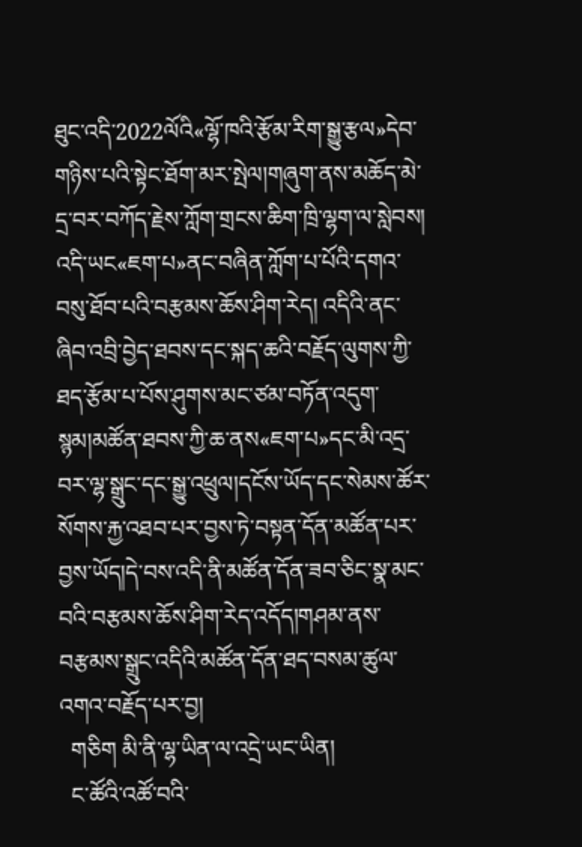ཐུང་འདི་2022ལོའི«ལྷོ་ཁའི་རྩོམ་རིག་སྒྱུ་རྩལ»དེབ་གཉིས་པའི་སྟེང་ཐོག་མར་སྤེལ།གཞུག་ནས་མཆོད་མེ་དྲ་བར་བཀོད་རྗེས་ཀློག་གྲངས་ཆིག་ཁྲི་ལྷག་ལ་སླེབས། འདི་ཡང«ཇག་པ»ནང་བཞིན་ཀློག་པ་པོའི་དགའ་བསུ་ཐོབ་པའི་བརྩམས་ཆོས་ཤིག་རེད། འདིའི་ནང་ཞིབ་འབྲི་བྱེད་ཐབས་དང་སྐད་ཆའི་བརྗོད་ལུགས་ཀྱི་ཐད་རྩོམ་པ་པོས་ཤུགས་མང་ཙམ་བཏོན་འདུག་སྙམ།མཚོན་ཐབས་ཀྱི་ཆ་ནས«ཇག་པ»དང་མི་འདྲ་བར་ལྷ་སྒྲུང་དང་སྒྱུ་འཕྲུལ།དངོས་ཡོད་དང་སེམས་ཚོར་སོགས་རྐྱ་འཐབ་པར་བྱས་ཏེ་བསྟན་དོན་མཚོན་པར་བྱས་ཡོད།དེ་བས་འདི་ནི་མཚོན་དོན་ཟབ་ཅིང་སྣ་མང་བའི་བརྩམས་ཆོས་ཤིག་རེད་འདོད།གཤམ་ནས་བརྩམས་སྒྲུང་འདིའི་མཚོན་དོན་ཐད་བསམ་ཚུལ་འགའ་བརྗོད་པར་བྱ།
  གཅིག མི་ནི་ལྷ་ཡིན་ལ་འདྲེ་ཡང་ཡིན།
  ང་ཚོའི་འཚོ་བའི་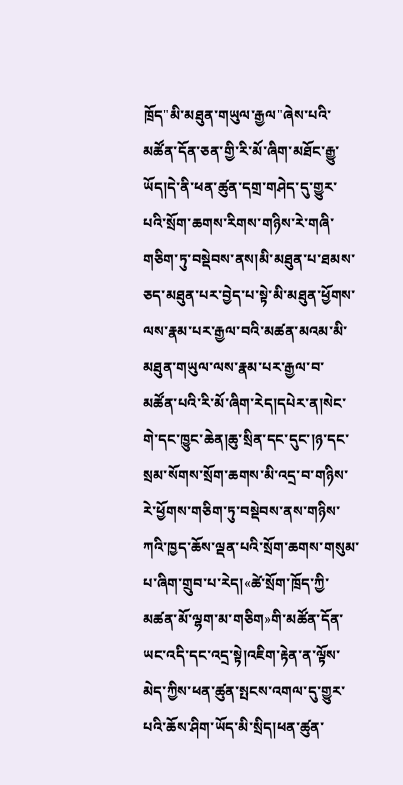ཁྲོད"མི་མཐུན་གཡུལ་རྒྱལ"ཞེས་པའི་མཚོན་དོན་ཅན་གྱི་རི་མོ་ཞིག་མཐོང་རྒྱུ་ཡོད།དེ་ནི་ཕན་ཚུན་དགྲ་གཤེད་དུ་གྱུར་པའི་སྲོག་ཆགས་རིགས་གཉིས་རེ་གཞི་གཅིག་ཏུ་བསྡེབས་ནས།མི་མཐུན་པ་ཐམས་ཅད་མཐུན་པར་བྱེད་པ་སྟེ་མི་མཐུན་ཕྱོགས་ལས་རྣམ་པར་རྒྱལ་བའི་མཚན་མའམ་མི་མཐུན་གཡུལ་ལས་རྣམ་པར་རྒྱལ་བ་མཚོན་པའི་རི་མོ་ཞིག་རེད།དཔེར་ན།སེང་གེ་དང་ཁྱུང་ཆེན།ཆུ་སྲིན་དང་དུང་།ཉ་དང་སྲམ་སོགས་སྲོག་ཆགས་མི་འདྲ་བ་གཉིས་རེ་ཕྱོགས་གཅིག་ཏུ་བསྡེབས་ནས་གཉིས་ཀའི་ཁྱད་ཆོས་ལྡན་པའི་སྲོག་ཆགས་གསུམ་པ་ཞིག་གྲུབ་པ་རེད།«ཚེ་སྲོག་ཁྲོད་ཀྱི་མཚན་མོ་ལྷག་མ་གཅིག»གི་མཚོན་དོན་ཡང་འདི་དང་འདྲ་སྟེ།འཇིག་རྟེན་ན་ལྟོས་མེད་ཀྱིས་ཕན་ཚུན་སྤངས་འགལ་དུ་གྱུར་པའི་ཆོས་ཤིག་ཡོད་མི་སྲིད།ཕན་ཚུན་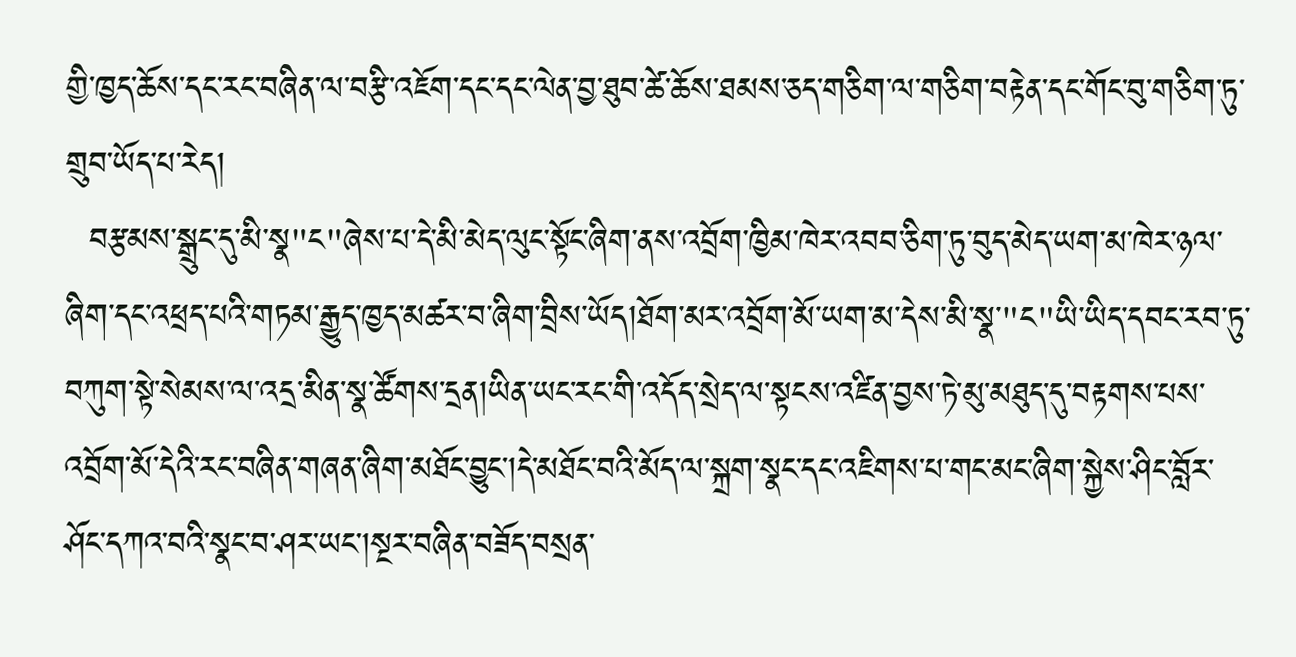གྱི་ཁྱད་ཆོས་དང་རང་བཞིན་ལ་བརྩི་འཇོག་དང་དང་ལེན་བྱ་ཐུབ་ཚེ་ཆོས་ཐམས་ཅད་གཅིག་ལ་གཅིག་བརྟེན་དང་གོང་བུ་གཅིག་ཏུ་གྲུབ་ཡོད་པ་རེད།
  བརྩམས་སྒྲུང་དུ་མི་སྣ"ང"ཞེས་པ་དེ་མི་མེད་ལུང་སྟོང་ཞིག་ནས་འབྲོག་ཁྱིམ་ཁེར་འབབ་ཅིག་ཏུ་བུད་མེད་ཡག་མ་ཁེར་ཉལ་ཞིག་དང་འཕྲད་པའི་གཏམ་རྒྱུད་ཁྱད་མཚར་བ་ཞིག་བྲིས་ཡོད།ཐོག་མར་འབྲོག་མོ་ཡག་མ་དེས་མི་སྣ་"ང"ཡི་ཡིད་དབང་རབ་ཏུ་བཀུག་སྟེ་སེམས་ལ་འདྲ་མིན་སྣ་ཚོགས་དྲན།ཡིན་ཡང་རང་གི་འདོད་སྲེད་ལ་སྟངས་འཛིན་བྱས་ཏེ་མུ་མཐུད་དུ་བརྟགས་པས་འབྲོག་མོ་དེའི་རང་བཞིན་གཞན་ཞིག་མཐོང་བྱུང་།དེ་མཐོང་བའི་མོད་ལ་སྐྲག་སྣང་དང་འཇིགས་པ་གང་མང་ཞིག་སྐྱེས་ཤིང་བློར་ཤོང་དཀའ་བའི་སྣང་བ་ཤར་ཡང་།སྔར་བཞིན་བཟོད་བསྲན་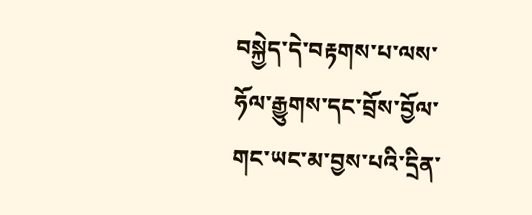བསྐྱེད་དེ་བརྟགས་པ་ལས་ཧོལ་རྒྱུགས་དང་བྲོས་བྱོལ་གང་ཡང་མ་བྱས་པའི་དྲིན་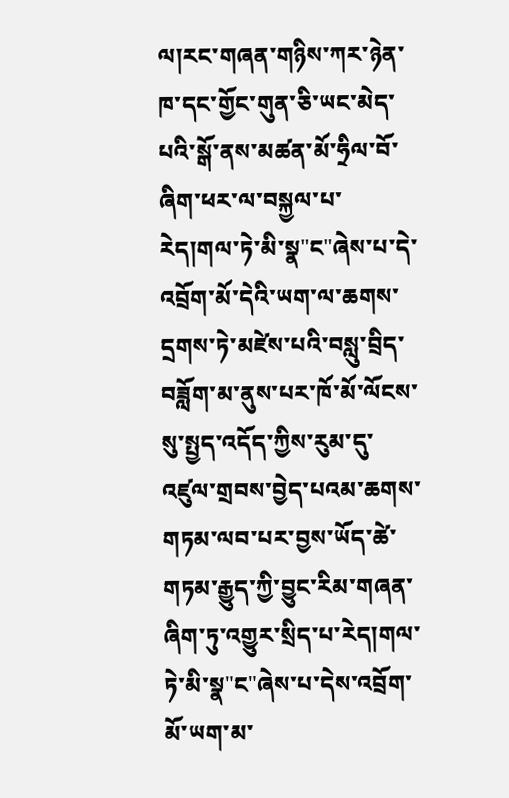ལ།རང་གཞན་གཉིས་ཀར་ཉེན་ཁ་དང་གྱོང་གུན་ཅི་ཡང་མེད་པའི་སྒོ་ནས་མཚན་མོ་ཧྲིལ་བོ་ཞིག་ཕར་ལ་བསྐྱལ་པ་རེད།གལ་ཏེ་མི་སྣ"ང"ཞེས་པ་དེ་འབྲོག་མོ་དེའི་ཡག་ལ་ཆགས་དྲགས་ཏེ་མཛེས་པའི་བསླུ་བྲིད་བཟློག་མ་ནུས་པར་ཁོ་མོ་ལོངས་སུ་སྤྱད་འདོད་ཀྱིས་རུམ་དུ་འཛུལ་གྲབས་བྱེད་པའམ་ཆགས་གཏམ་ལབ་པར་བྱས་ཡོད་ཚེ་གཏམ་རྒྱུད་ཀྱི་བྱུང་རིམ་གཞན་ཞིག་ཏུ་འགྱུར་སྲིད་པ་རེད།གལ་ཏེ་མི་སྣ"ང"ཞེས་པ་དེས་འབྲོག་མོ་ཡག་མ་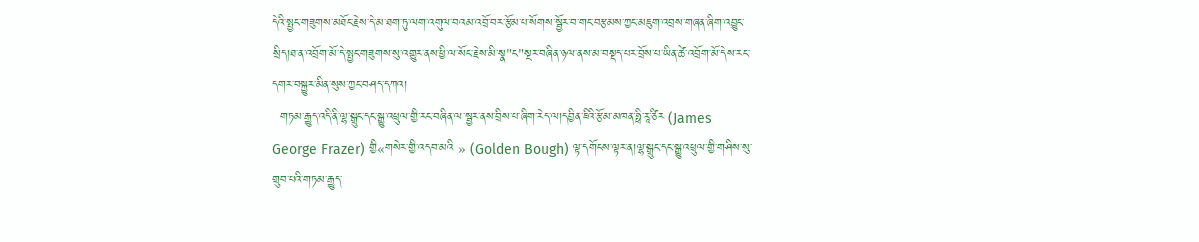དེའི་སྤྱང་གཟུགས་མཐོང་རྗེས་དེ་མ་ཐག་ཏུ་ལག་འགུལ་བའམ་འབྲོ་བར་རྩོམ་པ་སོགས་སྦྱོར་བ་གང་བརྩམས་ཀྱང་མཇུག་འབྲས་གཞན་ཞིག་འབྱུང་སྲིད།ཐ་ན་འབྲོག་མོ་དེ་སྤྱང་གཟུགས་སུ་འགྱུར་ནས་ཕྱི་ལ་སོང་རྗེས་མི་སྣ"ང"སྔར་བཞིན་ཉལ་ནས་མ་བསྡད་པར་བྲོས་པ་ཡིན་ཚེ་འབྲོག་མོ་དེས་རང་དགར་བསྐྱུར་མིན་སུས་ཀྱང་བཤད་དཀའ།
  གཏམ་རྒྱུད་འདི་ནི་ལྷ་སྒྲུང་དང་སྒྱུ་འཕྲུལ་གྱི་རང་བཞིན་ལ་སྦྱར་ནས་བྲིས་པ་ཞིག་རེད་ལ།དབྱིན་ཇིའི་རྩོམ་མཁན་ཧྥི་རཱ་ཙིར (James George Frazer) གྱི«གསེར་གྱི་འདབ་མའི » (Golden Bough) ལྟ་དགོངས་ལྟར་ན།ལྷ་སྒྲུང་དང་སྒྱུ་འཕྲུལ་གྱི་གཤིས་སུ་གྲུབ་པའི་གཏམ་རྒྱུད་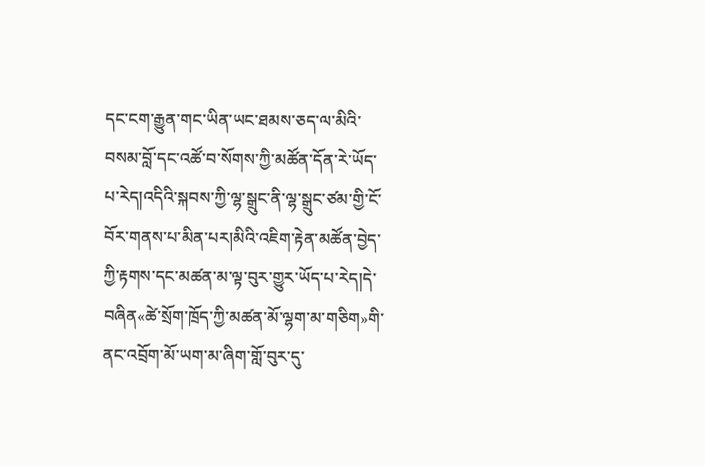དང་ངག་རྒྱུན་གང་ཡིན་ཡང་ཐམས་ཅད་ལ་མིའི་བསམ་བློ་དང་འཚོ་བ་སོགས་ཀྱི་མཚོན་དོན་རེ་ཡོད་པ་རེད།འདིའི་སྐབས་ཀྱི་ལྷ་སྒྲུང་ནི་ལྷ་སྒྲུང་ཙམ་གྱི་ངོ་བོར་གནས་པ་མིན་པར།མིའི་འཇིག་རྟེན་མཚོན་བྱེད་ཀྱི་རྟགས་དང་མཚན་མ་ལྟ་བུར་གྱུར་ཡོད་པ་རེད།དེ་བཞིན«ཚེ་སྲོག་ཁྲོད་ཀྱི་མཚན་མོ་ལྷག་མ་གཅིག»གི་ནང་འབྲོག་མོ་ཡག་མ་ཞིག་གློ་བུར་དུ་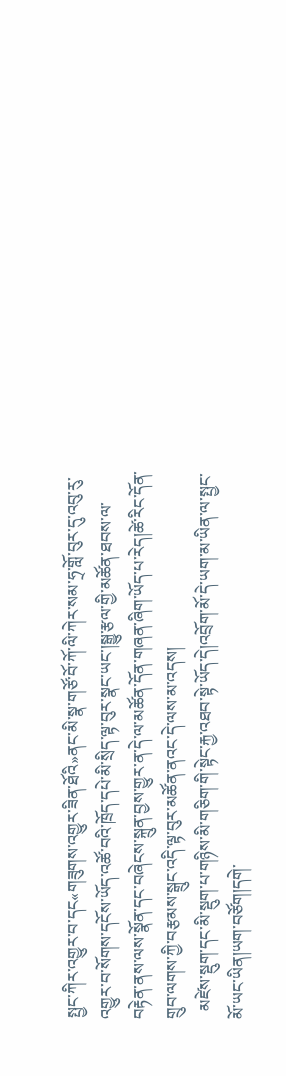སྤྱང་ཀིར་འགྱུར་བ་དང«གཟུགས་འགྱུར་ཟིན་ཐོའི»ནང་མི་སྣ་གཙོ་བོ་ཀོ་ལི་ཀེར་སམ་ཧྲ་གློ་བུར་དུ་འབུ་རུ་འགྱུར་བ་སོགས་དངོས་ཡོད་འཚོ་བའི་ཁྲོད་དཔེ་མི་སྲིད་ལྟ་བུར་སྣང་ཡང་།སྒྱུ་རྩལ་གྱི་མཚོན་ཐབས་ལ་བརྟེན་ནས་ལས་སྣོན་དང་བཞེངས་སྐྲུན་བྱས་གྱུར་ན་དེ་ལ་མཚོན་དོན་གཞན་ཞིག་ཡོད་པ་རེད།ཚེ་རིང་དོན་གྲུབ་ལགས་ཀྱི་བརྩམས་སྒྲུང་འདི་ལྟ་བུར་མཚོན་ནའང་དེ་ལས་མ་འདས།
  མཛེས་སྡུག་དང་མི་སྡུག་པ་གཉིས་མི་གཅིག་གི་སྟེང་རྐྱ་འཐབ་སྟེ་ཡོད་དེ།འབྲོག་མོ་དེ་ཡག་མ་ཡིན་ལ་སྤྱང་མོ་ཡང་ཡིན།ཡག་བཙོག།དགེ་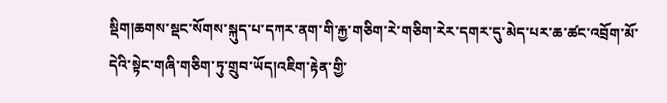སྡིག།ཆགས་སྡང་སོགས་སྐུད་པ་དཀར་ནག་གི་རྐྱ་གཅིག་རེ་གཅིག་རེར་དགར་དུ་མེད་པར་ཆ་ཚང་འབྲོག་མོ་དེའི་སྟེང་གཞི་གཅིག་ཏུ་གྲུབ་ཡོད།འཇིག་རྟེན་གྱི་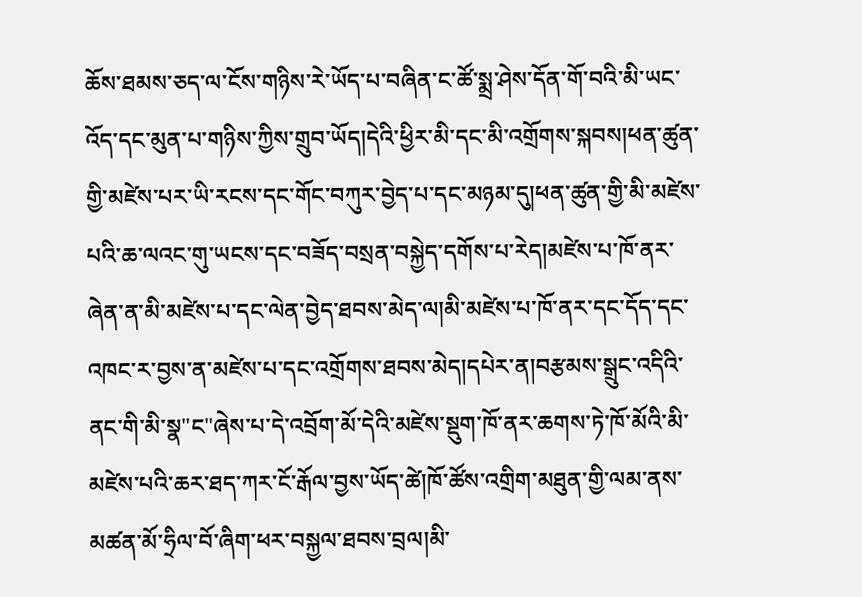ཆོས་ཐམས་ཅད་ལ་ངོས་གཉིས་རེ་ཡོད་པ་བཞིན་ང་ཚོ་སྨྲ་ཤེས་དོན་གོ་བའི་མི་ཡང་འོད་དང་མུན་པ་གཉིས་ཀྱིས་གྲུབ་ཡོད།དེའི་ཕྱིར་མི་དང་མི་འགྲོགས་སྐབས།ཕན་ཚུན་གྱི་མཛེས་པར་ཡི་རངས་དང་གོང་བཀུར་བྱེད་པ་དང་མཉམ་དུ།ཕན་ཚུན་གྱི་མི་མཛེས་པའི་ཆ་ལའང་གུ་ཡངས་དང་བཟོད་བསྲན་བསྐྱེད་དགོས་པ་རེད།མཛེས་པ་ཁོ་ནར་ཞེན་ན་མི་མཛེས་པ་དང་ལེན་བྱེད་ཐབས་མེད་ལ།མི་མཛེས་པ་ཁོ་ནར་དང་དོད་དང་འཁང་ར་བྱས་ན་མཛེས་པ་དང་འགྲོགས་ཐབས་མེད།དཔེར་ན།བརྩམས་སྒྲུང་འདིའི་ནང་གི་མི་སྣ"ང"ཞེས་པ་དེ་འབྲོག་མོ་དེའི་མཛེས་སྡུག་ཁོ་ནར་ཆགས་ཏེ་ཁོ་མོའི་མི་མཛེས་པའི་ཆར་ཐད་ཀར་ངོ་རྒོལ་བྱས་ཡོད་ཚེ།ཁོ་ཚོས་འགྲིག་མཐུན་གྱི་ལམ་ནས་མཚན་མོ་ཧྲིལ་བོ་ཞིག་ཕར་བསྐྱལ་ཐབས་བྲལ།མི་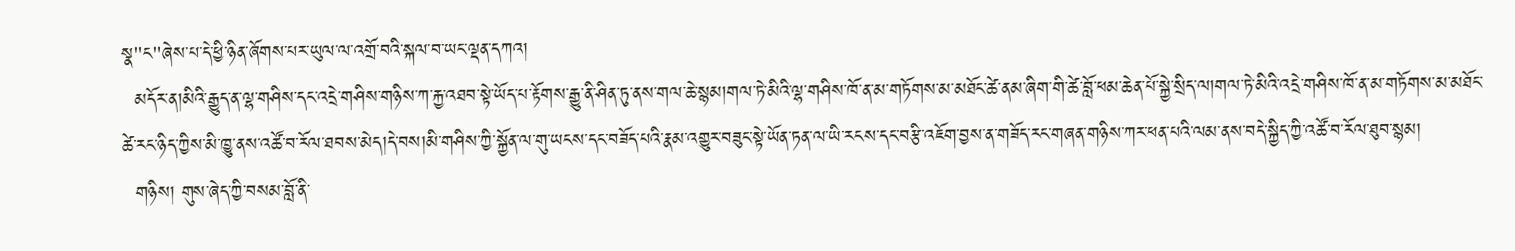སྣ"ང"ཞེས་པ་དེ་ཕྱི་ཉིན་ཞོགས་པར་ཡུལ་ལ་འགྲོ་བའི་སྐལ་བ་ཡང་ལྡན་དཀའ།
  མདོར་ན།མིའི་རྒྱུད་ན་ལྷ་གཤིས་དང་འདྲེ་གཤིས་གཉིས་ཀ་རྐྱ་འཐབ་སྟེ་ཡོད་པ་རྟོགས་རྒྱུ་ནི་ཤིན་ཏུ་ནས་གལ་ཆེ་སྙམ།གལ་ཏེ་མིའི་ལྷ་གཤིས་ཁོ་ན་མ་གཏོགས་མ་མཐོང་ཚེ་ནམ་ཞིག་གི་ཚེ་བློ་ཕམ་ཆེན་པོ་སྐྱེ་སྲིད་ལ།གལ་ཏེ་མིའི་འདྲེ་གཤིས་ཁོ་ན་མ་གཏོགས་མ་མཐོང་ཚེ་རང་ཉིད་ཀྱིས་མི་ཁྱུ་ནས་འཚོ་བ་རོལ་ཐབས་མེད།དེ་བས།མི་གཤིས་ཀྱི་སྐྱོན་ལ་གུ་ཡངས་དང་བཟོད་པའི་རྣམ་འགྱུར་བཟུང་སྟེ་ཡོན་ཏན་ལ་ཡི་རངས་དང་བརྩི་འཇོག་བྱས་ན་གཟོད་རང་གཞན་གཉིས་ཀར་ཕན་པའི་ལམ་ནས་བདེ་སྐྱིད་ཀྱི་འཚོ་བ་རོལ་ཐུབ་སྙམ།
  གཉིས། གུས་ཞེད་ཀྱི་བསམ་བློ་ནི་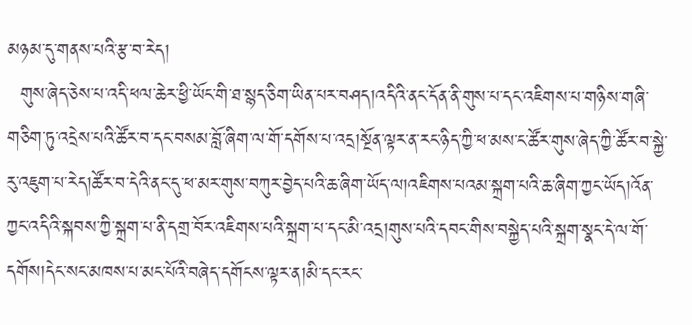མཉམ་དུ་གནས་པའི་རྩ་བ་རེད།
  གུས་ཞེད་ཅེས་པ་འདི་ཕལ་ཆེར་ཕྱི་ཡོང་གི་ཐ་སྙད་ཅིག་ཡིན་པར་བཤད།འདིའི་ནང་དོན་ནི་གུས་པ་དང་འཇིགས་པ་གཉིས་གཞི་གཅིག་ཏུ་འདྲེས་པའི་ཚོར་བ་དང་བསམ་བློ་ཞིག་ལ་གོ་དགོས་པ་འདྲ།སྔོན་ལྟར་ན་རང་ཉིད་ཀྱི་ཕ་མས་ང་ཚོར་གུས་ཞེད་ཀྱི་ཚོར་བ་སྐྱེ་རུ་འཇུག་པ་རེད།ཚོར་བ་དེའི་ནང་དུ་ཕ་མར་གུས་བཀུར་བྱེད་པའི་ཆ་ཞིག་ཡོད་ལ།འཇིགས་པའམ་སྐྲག་པའི་ཆ་ཞིག་ཀྱང་ཡོད།འོན་ཀྱང་འདིའི་སྐབས་ཀྱི་སྐྲག་པ་ནི་དགྲ་བོར་འཇིགས་པའི་སྐྲག་པ་དང་མི་འདྲ།གུས་པའི་དབང་གིས་བསྐྱེད་པའི་སྐྲག་སྣང་དེ་ལ་གོ་དགོས།དེང་སང་མཁས་པ་མང་པོའི་བཞེད་དགོངས་ལྟར་ན།མི་དང་རང་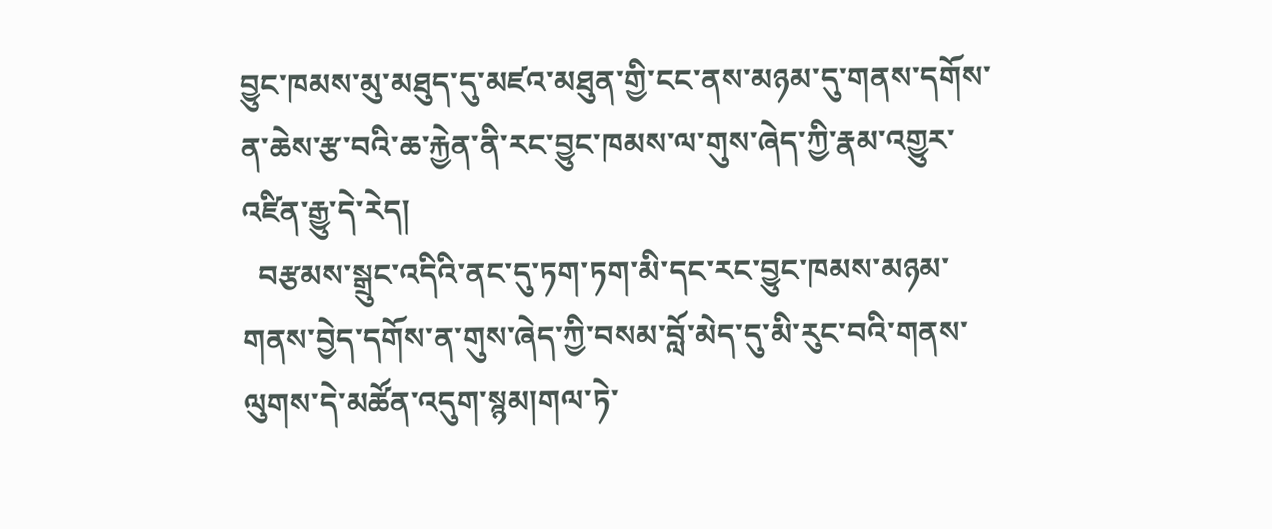བྱུང་ཁམས་མུ་མཐུད་དུ་མཛའ་མཐུན་གྱི་ངང་ནས་མཉམ་དུ་གནས་དགོས་ན་ཆེས་རྩ་བའི་ཆ་རྐྱེན་ནི་རང་བྱུང་ཁམས་ལ་གུས་ཞེད་ཀྱི་རྣམ་འགྱུར་འཛིན་རྒྱུ་དེ་རེད།
  བརྩམས་སྒྲུང་འདིའི་ནང་དུ་ཏག་ཏག་མི་དང་རང་བྱུང་ཁམས་མཉམ་གནས་བྱེད་དགོས་ན་གུས་ཞེད་ཀྱི་བསམ་བློ་མེད་དུ་མི་རུང་བའི་གནས་ལུགས་དེ་མཚོན་འདུག་སྙམ།གལ་ཏེ་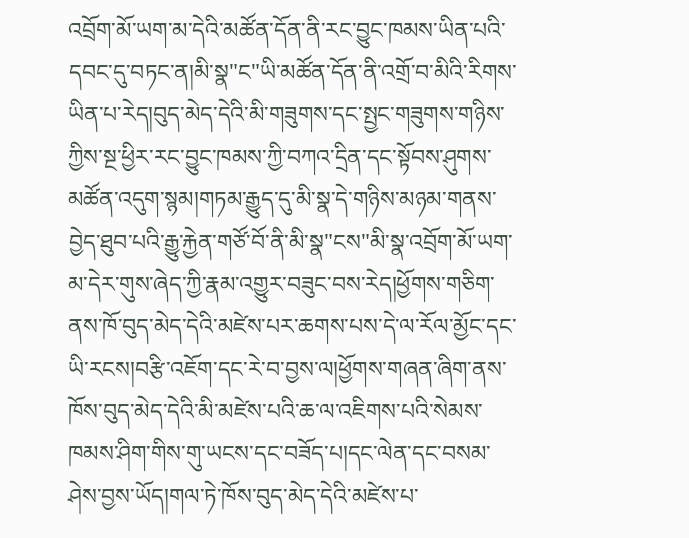འབྲོག་མོ་ཡག་མ་དེའི་མཚོན་དོན་ནི་རང་བྱུང་ཁམས་ཡིན་པའི་དབང་དུ་བཏང་ན།མི་སྣ"ང"ཡི་མཚོན་དོན་ནི་འགྲོ་བ་མིའི་རིགས་ཡིན་པ་རེད།བུད་མེད་དེའི་མི་གཟུགས་དང་སྤྱང་གཟུགས་གཉིས་ཀྱིས་སྔ་ཕྱིར་རང་བྱུང་ཁམས་ཀྱི་བཀའ་དྲིན་དང་སྟོབས་ཤུགས་མཚོན་འདུག་སྙམ།གཏམ་རྒྱུད་དུ་མི་སྣ་དེ་གཉིས་མཉམ་གནས་བྱེད་ཐུབ་པའི་རྒྱུ་རྐྱེན་གཙོ་བོ་ནི་མི་སྣ"ངས"མི་སྣ་འབྲོག་མོ་ཡག་མ་དེར་གུས་ཞེད་ཀྱི་རྣམ་འགྱུར་བཟུང་བས་རེད།ཕྱོགས་གཅིག་ནས་ཁོ་བུད་མེད་དེའི་མཛེས་པར་ཆགས་པས་དེ་ལ་རོལ་མྱོང་དང་ཡི་རངས།བརྩི་འཇོག་དང་རེ་བ་བྱས་ལ།ཕྱོགས་གཞན་ཞིག་ནས་ཁོས་བུད་མེད་དེའི་མི་མཛེས་པའི་ཆ་ལ་འཇིགས་པའི་སེམས་ཁམས་ཤིག་གིས་གུ་ཡངས་དང་བཟོད་པ།དང་ལེན་དང་བསམ་ཤེས་བྱས་ཡོད།གལ་ཏེ་ཁོས་བུད་མེད་དེའི་མཛེས་པ་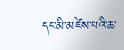དང་མི་མཛེས་པའི་ཆ་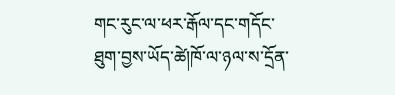གང་རུང་ལ་ཕར་རྒོལ་དང་གདོང་ཐུག་བྱས་ཡོད་ཚེ།ཁོ་ལ་ཉལ་ས་དྲོན་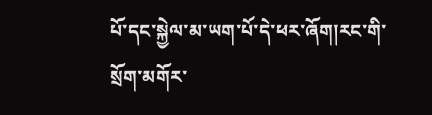པོ་དང་སྐྱེལ་མ་ཡག་པོ་དེ་ཕར་ཞོག།རང་གི་སྲོག་མགོར་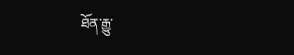ཐོན་རྒྱུ་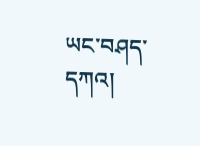ཡང་བཤད་དཀའ།